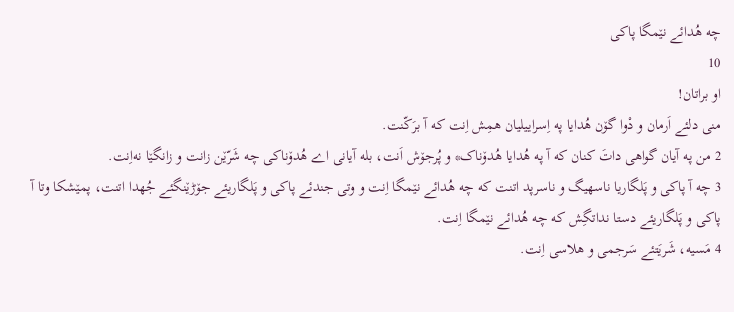چه هُدائے نێمگا پاکی
10
او براتان!
منی دلئے اَرمان و دْوا گۆن هُدایا په اِسراییلیان همِش اِنت که آ برَکّنت.
2 من په آیان گواهی داتَ کنان که آ په هُدایا هُدۆناک* و پُرجۆش اَنت، بله آیانی اے هُدۆناکی چه شَرّێن زانت و زانگێا نه‌اِنت.
3 چه آ پاکی و پَلگاریا ناسهیگ و ناسرپد اتنت که چه هُدائے نێمگا اِنت و وتی جندئے پاکی و پَلگاریئے جۆڑێنگئے جُهدا اتنت، پمێشکا وتا آ پاکی و پَلگاریئے دستا نداتگِش که چه هُدائے نێمگا اِنت.
4 مَسیه، شَریَتئے سَرجمی و هلاسی اِنت.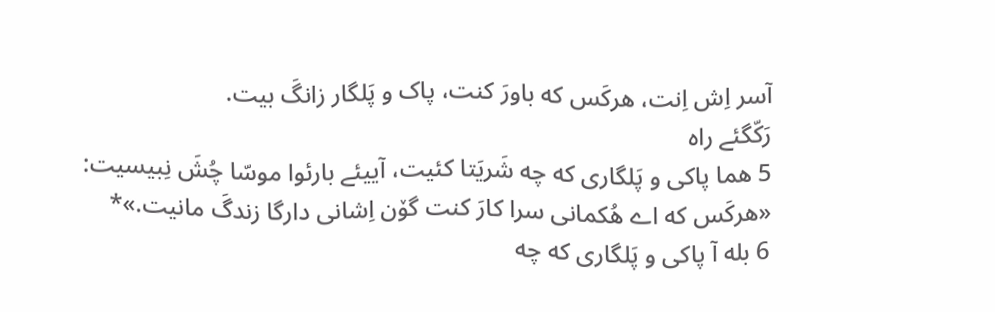آسر اِش اِنت، هرکَس که باورَ کنت، پاک و پَلگار زانگَ بیت.
رَکّگئے راه
5 هما پاکی و پَلگاری که چه شَریَتا کئیت، آییئے بارئوا موسّا چُشَ نِبیسیت:
«هرکَس که اے هُکمانی سرا کارَ کنت گۆن اِشانی دارگا زندگَ مانیت.»*
6 بله آ پاکی و پَلگاری که چه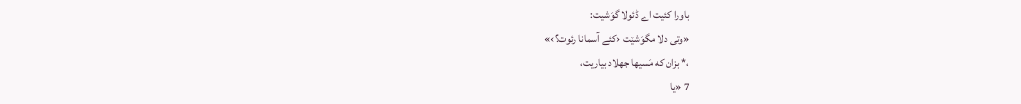باورا کئیت اے ڈئولا گوَشیت:
«وتی دلا مگوَشێت ‹کئے آسمانا رئوت؟›»
،* بزان که مَسیها جهلاد بیاریت،
7 «یا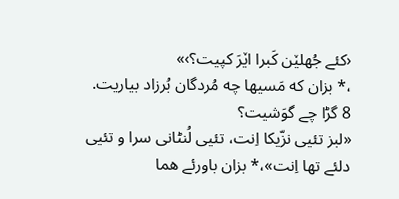‹کئے جُهلێن کَبرا اێرَ کپیت؟›»
،* بزان که مَسیها چه مُردگان بُرزاد بیاریت.
8 گڑا چے گوَشیت؟
«لبز تئیی نزّیکا اِنت، تئیی لُنٹانی سرا و تئیی دلئے تها اِنت»،* بزان باورئے هما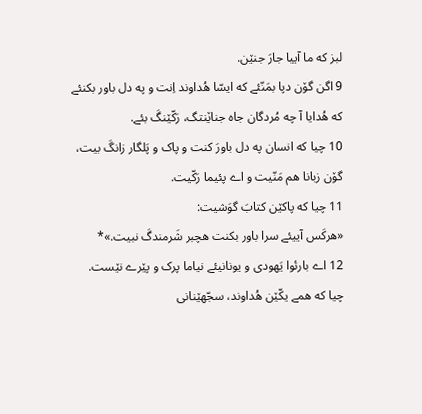لبز که ما آییا جارَ جنێن.
9 اگن گۆن دپا بمَنّئے که ایسّا هُداوند اِنت و په دل باور بکنئے که هُدایا آ چه مُردگان جاه جناێنتگ، رَکّێنگَ بئے.
10 چیا که انسان په دل باورَ کنت و پاک و پَلگار زانگَ بیت، گۆن زبانا هم مَنّیت و اے پئیما رَکّیت.
11 چیا که پاکێن کتابَ گوَشیت:
«هرکَس آییئے سرا باور بکنت هچبر شَرمندگَ نبیت.»*
12 اے بارئوا یَهودی و یونانیئے نیاما پرک و پێرے نێست.
چیا که همے یکّێن هُداوند، سجّهێنانی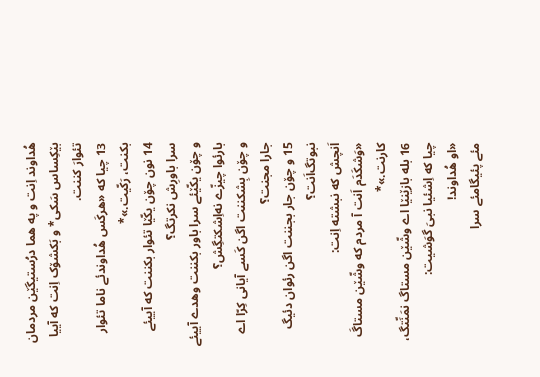هُداوند اِنت و په هما درُستیگێن مردمان بێکِساس سَکی* و بَکشۆک اِنت که آییا تئوارَ کننت.
13 چیا که «هرکَس هُداوندئے ناما تئوار بکنت، رَکّیت.»*
14 نون چۆن یکّێا تئوار بکننت که آییئے سرا باورِش نکرتگ؟
و چۆن یکّێئے سرا باور بکننت وهدے آییئے بارئوا چیزّے نه‌اِشکتگِش؟
و چۆن بِشکننت اگن کَسے آیانی کِرّا اے جارا مجنت؟
15 و چۆن جار بجننت اگن رئوان دئیگ نبوتگ‌اَنت؟
اَنچش که نبشته اِنت:
«وَشکَدَم اَنت آ مردم که وشّێن مستاگَ کارنت.»*
16 بله بازێنێا اے وشّێن مستاگ نمَنِّتگ، چیا که اِشئیا نبیَ گوَشیت:
«او هُداوند!
مئے پئیگامئے سرا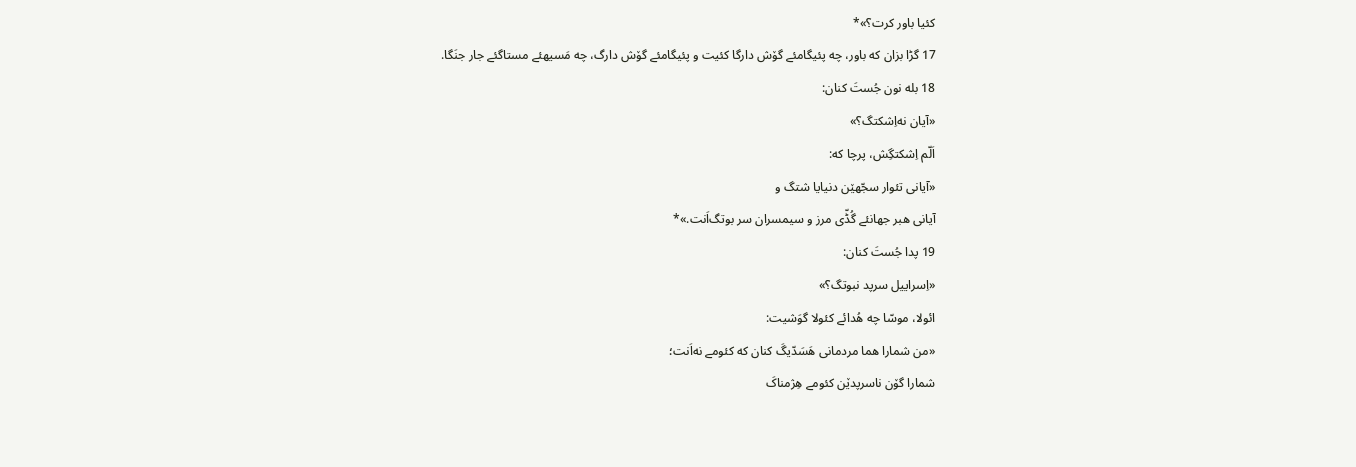کئیا باور کرت؟»*
17 گڑا بزان که باور، چه پئیگامئے گۆش دارگا کئیت و پئیگامئے گۆش دارگ، چه مَسیهئے مستاگئے جار جنَگا.
18 بله نون جُستَ کنان:
«آیان نه‌اِشکتگ؟»
اَلّم اِشکتگِش، پرچا که:
«آیانی تئوار سجّهێن دنیایا شتگ و
آیانی هبر جهانئے گُڈّی مرز و سیمسران سر بوتگ‌اَنت.»*
19 پدا جُستَ کنان:
«اِسراییل سرپد نبوتگ؟»
ائولا، موسّا چه هُدائے کئولا گوَشیت:
«من شمارا هما مردمانی هَسَدّیگَ کنان که کئومے نه‌اَنت؛
شمارا گۆن ناسرپدێن کئومے هِژمناکَ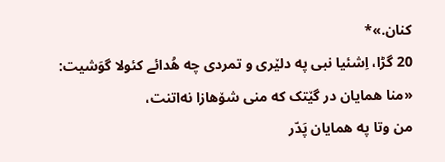کنان.»*
20 گڑا، اِشئیا نبی په دلێری و تمردی چه هُدائے کئولا گوَشیت:
«منا همایان در گێتک که منی شۆهازا نه‌اتنت،
من وتا په همایان پَدّر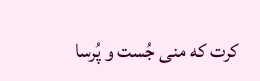کرت که منی جُست و پُرسا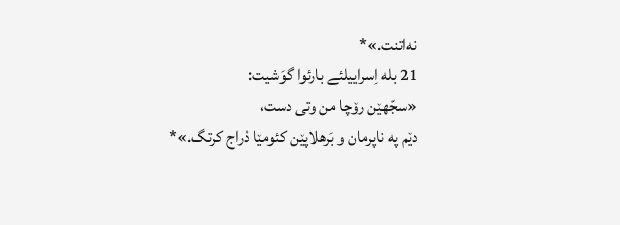نه‌اتنت.»*
21 بله اِسراییلئے بارئوا گوَشیت:
«سجّهێن رۆچا من وتی دست،
دێم په ناپرمان و بَرهلاپێن کئومێا دْراج کرتگ.»*